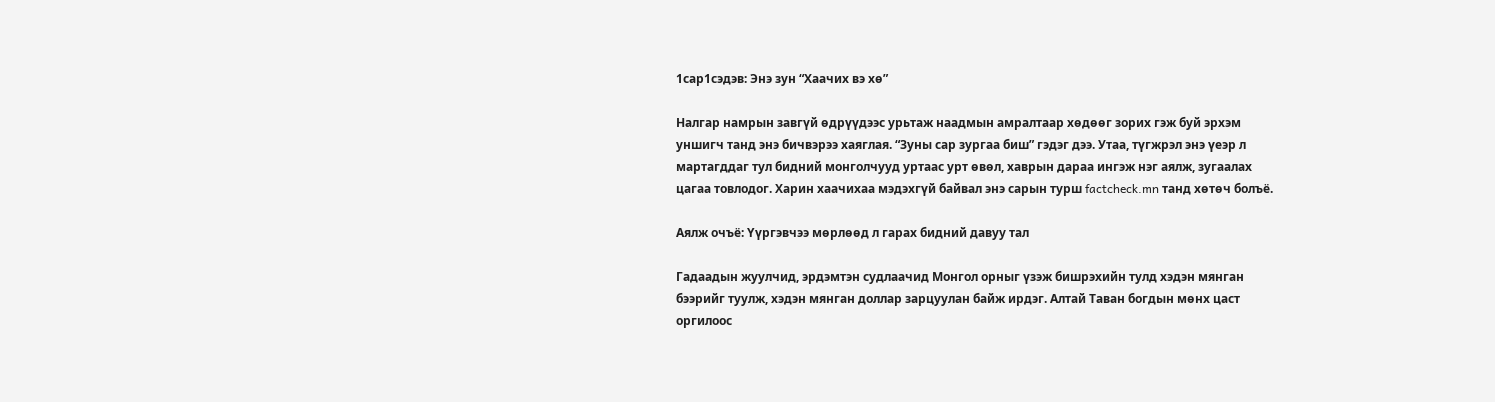1сар1сэдэв: Энэ зун “Хаачих вэ хө”

Налгар намрын завгүй өдрүүдээс урьтаж наадмын амралтаар хөдөөг зорих гэж буй эрхэм уншигч танд энэ бичвэрээ хаяглая. “Зуны сар зургаа биш” гэдэг дээ. Утаа, түгжрэл энэ үеэр л  мартагддаг тул бидний монголчууд уртаас урт өвөл, хаврын дараа ингэж нэг аялж, зугаалах цагаа товлодог. Харин хаачихаа мэдэхгүй байвал энэ сарын турш factcheck.mn танд хөтөч болъё.

Аялж очъё: Үүргэвчээ мөрлөөд л гарах бидний давуу тал

Гадаадын жуулчид, эрдэмтэн судлаачид Монгол орныг үзэж бишрэхийн тулд хэдэн мянган бээрийг туулж, хэдэн мянган доллар зарцуулан байж ирдэг. Алтай Таван богдын мөнх цаст оргилоос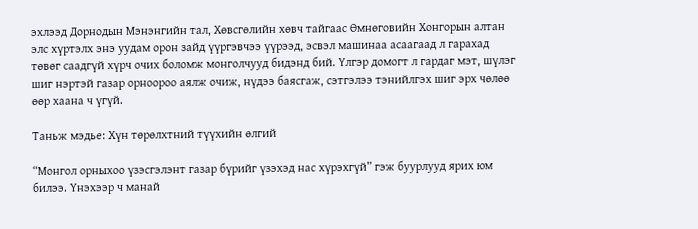эхлээд Дорнодын Мэнэнгийн тал, Хөвсгөлийн хөвч тайгаас Өмнөговийн Хонгорын алтан элс хүртэлх энэ уудам орон зайд үүргэвчээ үүрээд, эсвэл машинаа асаагаад л гарахад төвөг саадгүй хүрч очих боломж монголчууд бидэнд бий. Үлгэр домогт л гардаг мэт, шүлэг шиг нэртэй газар орноороо аялж очиж, нүдээ баясгаж, сэтгэлээ тэнийлгэх шиг эрх чөлөө өөр хаана ч үгүй.

Таньж мэдье: Хүн төрөлхтний түүхийн өлгий

“Монгол орныхоо үзэсгэлэнт газар бүрийг үзэхэд нас хүрэхгүй” гэж буурлууд ярих юм билээ. Үнэхээр ч манай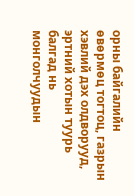орны байгалийн өвөрмөц тогтоц, газрын хэвлий дэх олдворууд, эртний хотын туурь балгад нь монголчуудын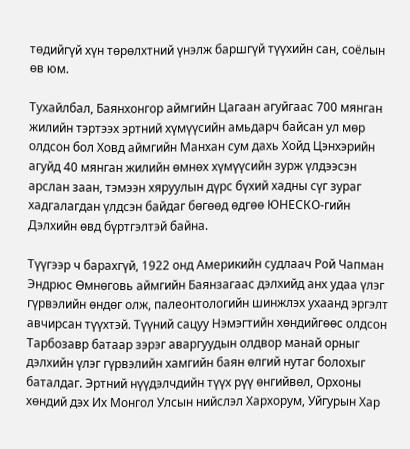төдийгүй хүн төрөлхтний үнэлж баршгүй түүхийн сан, соёлын өв юм.

Тухайлбал, Баянхонгор аймгийн Цагаан агуйгаас 700 мянган жилийн тэртээх эртний хүмүүсийн амьдарч байсан ул мөр олдсон бол Ховд аймгийн Манхан сум дахь Хойд Цэнхэрийн агуйд 40 мянган жилийн өмнөх хүмүүсийн зурж үлдээсэн арслан заан, тэмээн хяруулын дүрс бүхий хадны сүг зураг хадгалагдан үлдсэн байдаг бөгөөд өдгөө ЮНЕСКО-гийн Дэлхийн өвд бүртгэлтэй байна.

Түүгээр ч барахгүй, 1922 онд Америкийн судлаач Рой Чапман Эндрюс Өмнөговь аймгийн Баянзагаас дэлхийд анх удаа үлэг гүрвэлийн өндөг олж, палеонтологийн шинжлэх ухаанд эргэлт авчирсан түүхтэй. Түүний сацуу Нэмэгтийн хөндийгөөс олдсон Тарбозавр батаар зэрэг аваргуудын олдвор манай орныг дэлхийн үлэг гүрвэлийн хамгийн баян өлгий нутаг болохыг баталдаг. Эртний нүүдэлчдийн түүх рүү өнгийвөл, Орхоны хөндий дэх Их Монгол Улсын нийслэл Хархорум, Уйгурын Хар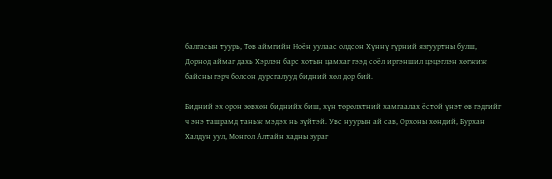балгасын туурь, Төв аймгийн Ноён уулаас олдсон Хүннү гүрний язгууртны булш, Дорнод аймаг дахь Хэрлэн барс хотын цамхаг гээд соёл иргэншил цэцэглэн хөгжиж байсны гэрч болсон дурсгалууд бидний хөл дор бий.

Бидний эх орон зөвхөн биднийх биш, хүн төрөлхтний хамгаалах ёстой үнэт өв гэдгийг ч энэ ташрамд таньж мэдэх нь зүйтэй. Увс нуурын ай сав, Орхоны хөндий, Бурхан Халдун уул, Монгол Алтайн хадны зураг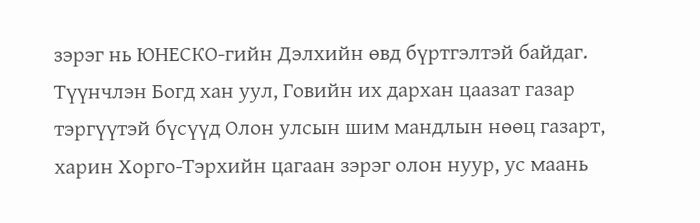зэрэг нь ЮНЕСКО-гийн Дэлхийн өвд бүртгэлтэй байдаг. Түүнчлэн Богд хан уул, Говийн их дархан цаазат газар тэргүүтэй бүсүүд Олон улсын шим мандлын нөөц газарт, харин Хорго-Тэрхийн цагаан зэрэг олон нуур, ус маань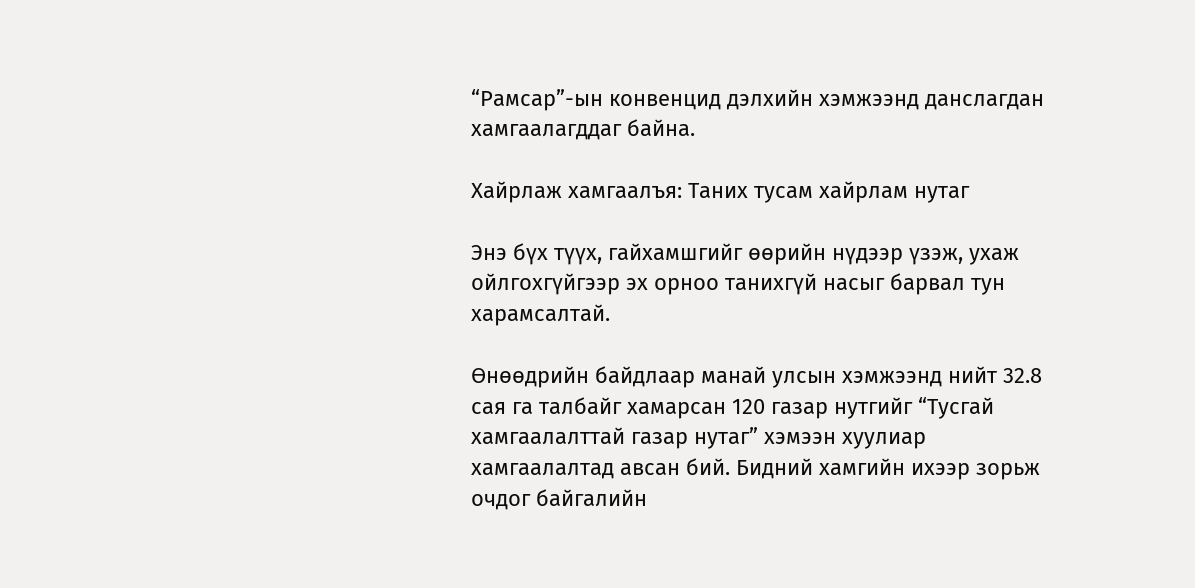“Рамсар”-ын конвенцид дэлхийн хэмжээнд данслагдан хамгаалагддаг байна.

Хайрлаж хамгаалъя: Таних тусам хайрлам нутаг

Энэ бүх түүх, гайхамшгийг өөрийн нүдээр үзэж, ухаж ойлгохгүйгээр эх орноо танихгүй насыг барвал тун харамсалтай.

Өнөөдрийн байдлаар манай улсын хэмжээнд нийт 32.8 сая га талбайг хамарсан 120 газар нутгийг “Тусгай хамгаалалттай газар нутаг” хэмээн хуулиар хамгаалалтад авсан бий. Бидний хамгийн ихээр зорьж очдог байгалийн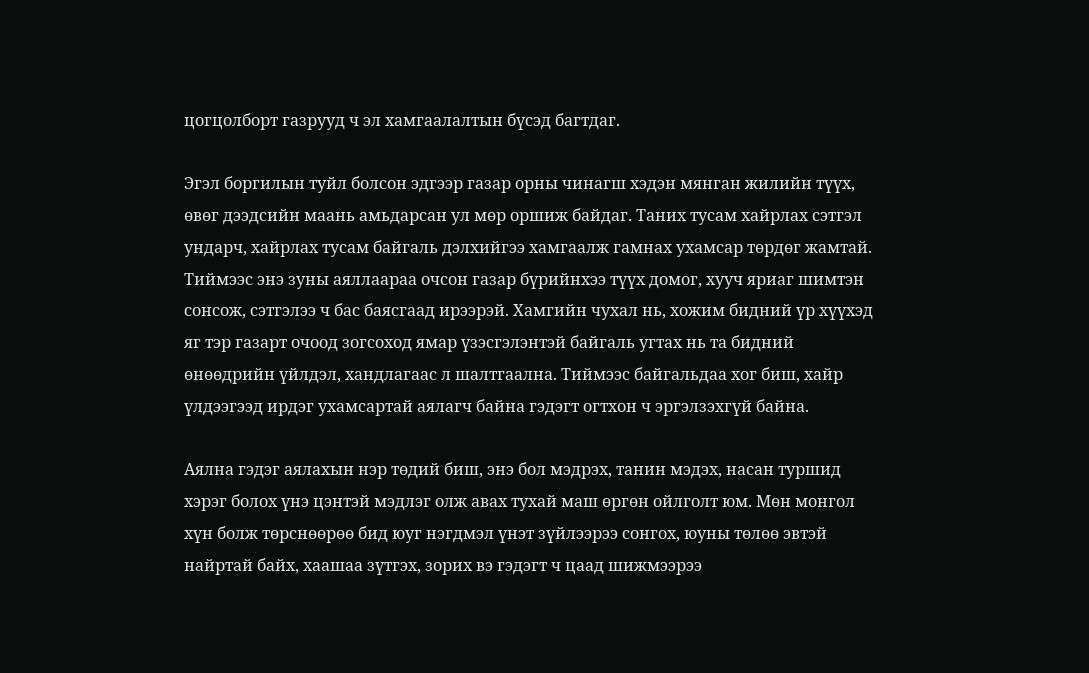цогцолборт газрууд ч эл хамгаалалтын бүсэд багтдаг.

Эгэл боргилын туйл болсон эдгээр газар орны чинагш хэдэн мянган жилийн түүх, өвөг дээдсийн маань амьдарсан ул мөр оршиж байдаг. Таних тусам хайрлах сэтгэл ундарч, хайрлах тусам байгаль дэлхийгээ хамгаалж гамнах ухамсар төрдөг жамтай. Тиймээс энэ зуны аяллаараа очсон газар бүрийнхээ түүх домог, хууч яриаг шимтэн сонсож, сэтгэлээ ч бас баясгаад ирээрэй. Хамгийн чухал нь, хожим бидний үр хүүхэд яг тэр газарт очоод зогсоход ямар үзэсгэлэнтэй байгаль угтах нь та бидний өнөөдрийн үйлдэл, хандлагаас л шалтгаална. Тиймээс байгальдаа хог биш, хайр үлдээгээд ирдэг ухамсартай аялагч байна гэдэгт огтхон ч эргэлзэхгүй байна.

Аялна гэдэг аялахын нэр төдий биш, энэ бол мэдрэх, танин мэдэх, насан туршид хэрэг болох үнэ цэнтэй мэдлэг олж авах тухай маш өргөн ойлголт юм. Мөн монгол хүн болж төрснөөрөө бид юуг нэгдмэл үнэт зүйлээрээ сонгох, юуны төлөө эвтэй найртай байх, хаашаа зүтгэх, зорих вэ гэдэгт ч цаад шижмээрээ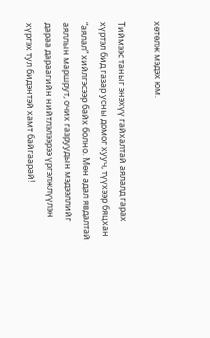хөтөлж мэдэх юм.

Тиймээс таныг энэхүү гайхалтай аялалд гарах хүртэл бид газар усны домог хууч, түүхээр бяцхан “аялал” хийлгэсээр байх болно. Мөн адал явдалтай аяллын маршрут, очих газруудын мэдээллийг дараа дараагийн нийтлэлээрээ үргэлжлүүлэн хүргэх тул бидэнтэй хамт байгаарай!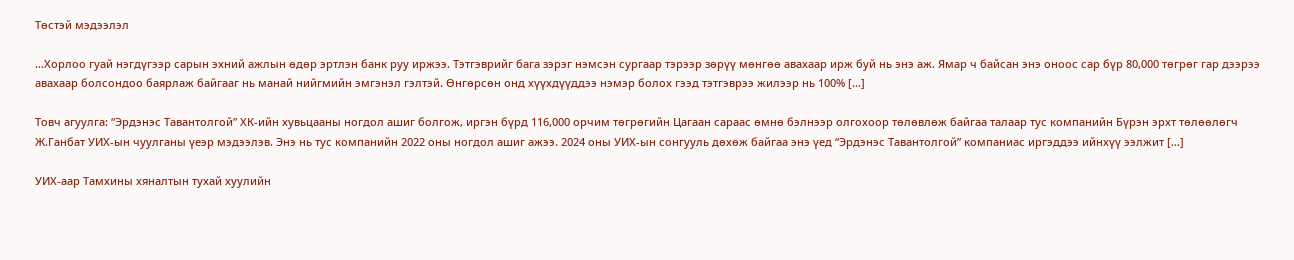Төстэй мэдээлэл

…Хорлоо гуай нэгдүгээр сарын эхний ажлын өдөр эртлэн банк руу иржээ. Тэтгэврийг бага зэрэг нэмсэн сургаар тэрээр зөрүү мөнгөө авахаар ирж буй нь энэ аж. Ямар ч байсан энэ оноос сар бүр 80,000 төгрөг гар дээрээ авахаар болсондоо баярлаж байгааг нь манай нийгмийн эмгэнэл гэлтэй. Өнгөрсөн онд хүүхдүүддээ нэмэр болох гээд тэтгэврээ жилээр нь 100% […]

Товч агуулга: “Эрдэнэс Тавантолгой” ХК-ийн хувьцааны ногдол ашиг болгож, иргэн бүрд 116,000 орчим төгрөгийн Цагаан сараас өмнө бэлнээр олгохоор төлөвлөж байгаа талаар тус компанийн Бүрэн эрхт төлөөлөгч Ж.Ганбат УИХ-ын чуулганы үеэр мэдээлэв. Энэ нь тус компанийн 2022 оны ногдол ашиг ажээ. 2024 оны УИХ-ын сонгууль дөхөж байгаа энэ үед “Эрдэнэс Тавантолгой” компаниас иргэддээ ийнхүү ээлжит […]

УИХ-аар Тамхины хяналтын тухай хуулийн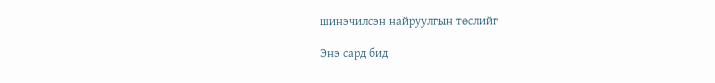шинэчилсэн найруулгын төслийг

Энэ сард бид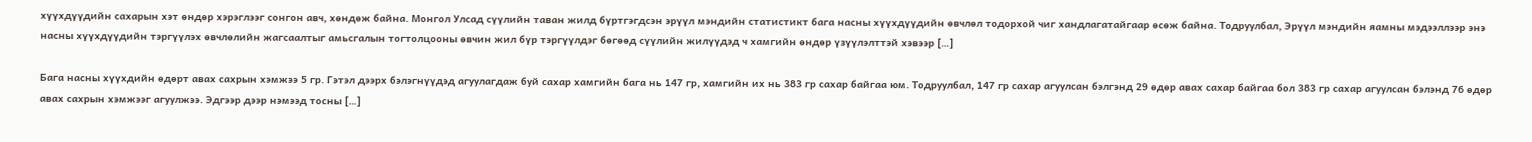хүүхдүүдийн сахарын хэт өндөр хэрэглээг сонгон авч, хөндөж байна. Монгол Улсад сүүлийн таван жилд бүртгэгдсэн эрүүл мэндийн статистикт бага насны хүүхдүүдийн өвчлөл тодорхой чиг хандлагатайгаар өсөж байна. Тодруулбал, Эрүүл мэндийн яамны мэдээллээр энэ насны хүүхдүүдийн тэргүүлэх өвчлөлийн жагсаалтыг амьсгалын тогтолцооны өвчин жил бүр тэргүүлдэг бөгөөд сүүлийн жилүүдэд ч хамгийн өндөр үзүүлэлттэй хэвээр […]

Бага насны хүүхдийн өдөрт авах сахрын хэмжээ 5 гр. Гэтэл дээрх бэлэгнүүдэд агуулагдаж буй сахар хамгийн бага нь 147 гр, хамгийн их нь 383 гр сахар байгаа юм. Тодруулбал, 147 гр сахар агуулсан бэлгэнд 29 өдөр авах сахар байгаа бол 383 гр сахар агуулсан бэлэнд 76 өдөр авах сахрын хэмжээг агуулжээ. Эдгээр дээр нэмээд тосны […]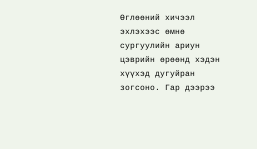Өглөөний хичээл эхлэхээс өмнө сургуулийн ариун цэврийн өрөөнд хэдэн хүүхэд дугуйран зогсоно. Гар дээрээ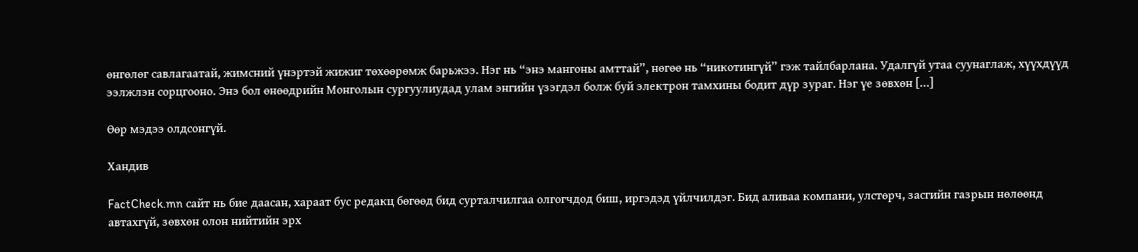өнгөлөг савлагаатай, жимсний үнэртэй жижиг төхөөрөмж барьжээ. Нэг нь “энэ мангоны амттай”, нөгөө нь “никотингүй” гэж тайлбарлана. Удалгүй утаа суунаглаж, хүүхдүүд ээлжлэн сорцгооно. Энэ бол өнөөдрийн Монголын сургуулиудад улам энгийн үзэгдэл болж буй электрон тамхины бодит дүр зураг. Нэг үе зөвхөн […]

Өөр мэдээ олдсонгүй.

Хандив

FactCheck.mn сайт нь бие даасан, хараат бус редакц бөгөөд бид сурталчилгаа олгогчдод биш, иргэдэд үйлчилдэг. Бид аливаа компани, улстөрч, засгийн газрын нөлөөнд автахгүй, зөвхөн олон нийтийн эрх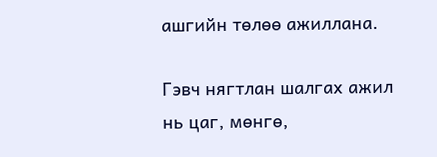ашгийн төлөө ажиллана.

Гэвч нягтлан шалгах ажил нь цаг, мөнгө,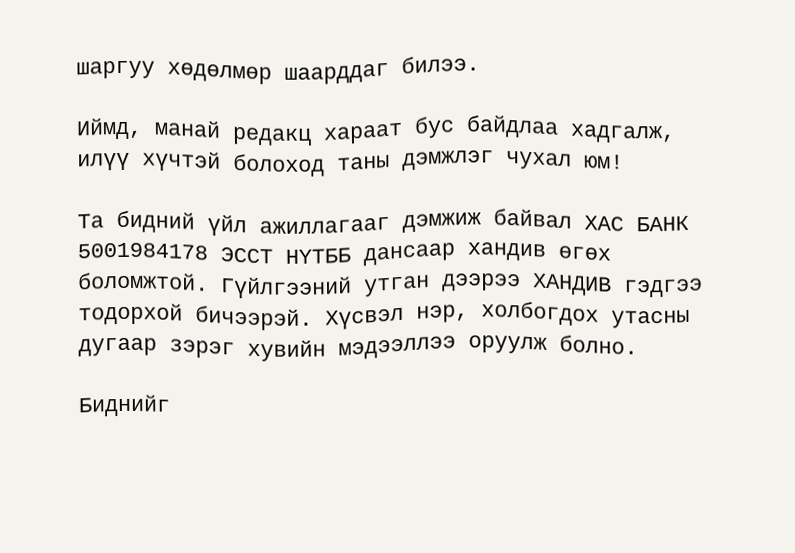шаргуу хөдөлмөр шаарддаг билээ.

Иймд, манай редакц хараат бус байдлаа хадгалж, илүү хүчтэй болоход таны дэмжлэг чухал юм!

Та бидний үйл ажиллагааг дэмжиж байвал ХАС БАНК 5001984178 ЭССТ НҮТББ дансаар хандив өгөх боломжтой. Гүйлгээний утган дээрээ ХАНДИВ гэдгээ тодорхой бичээрэй. Хүсвэл нэр, холбогдох утасны дугаар зэрэг хувийн мэдээллээ оруулж болно.

Биднийг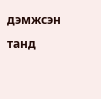дэмжсэн танд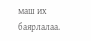маш их баярлалаа.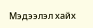Мэдээлэл хайх